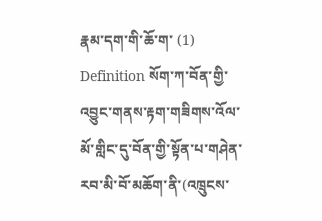རྣམ་དག་གི་ཆོ་ག་ (1)
Definition སོག་ཀ་བོན་གྱི་འབྱུང་གནས་རྟག་གཟིགས་འོལ་མོ་གླིང་དུ་བོན་གྱི་སྟོན་པ་གཤེན་རབ་མི་བོ་མཆོག་ནི་(འཁྲུངས་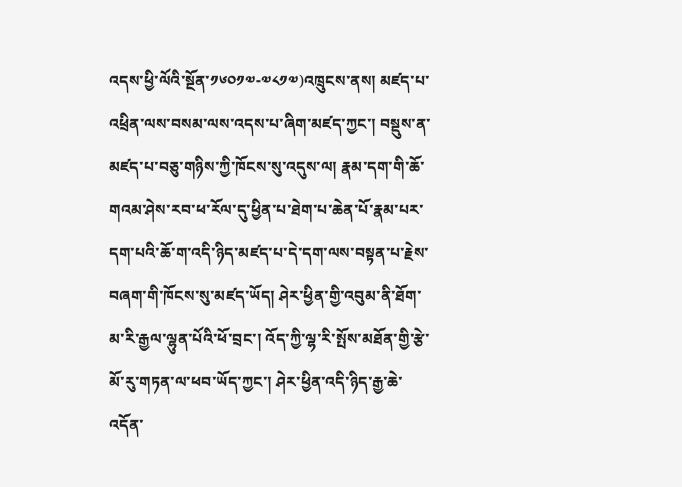འདས་ཕྱི་ལོའི་སྔོན་༡༦༠༡༧-༧༨༡༧)འཁྲུངས་ནས། མཛད་པ་འཕྲིན་ལས་བསམ་ལས་འདས་པ་ཞིག་མཛད་ཀྱང་། བསྡུས་ན་མཛད་པ་བཅུ་གཉིས་ཀྱི་ཁོངས་སུ་འདུས་ལ། རྣམ་དག་གི་ཆོ་གའམ་ཤེས་རབ་ཕ་རོལ་དུ་ཕྱིན་པ་ཐེག་པ་ཆེན་པོ་རྣམ་པར་དག་པའི་ཆོ་ག་འདི་ཉིད་མཛད་པ་དེ་དག་ལས་བསྟན་པ་རྗེས་བཞག་གི་ཁོངས་སུ་མཛད་ཡོད། ཤེར་ཕྱིན་གྱི་འབུམ་ནི་ཐོག་མ་རི་རྒྱལ་ལྷུན་པོའི་ཕོ་བྲང་། འོད་ཀྱི་ལྷ་རི་སྤོས་མཐོན་གྱི་རྩེ་མོ་རུ་གཏན་ལ་ཕབ་ཡོད་ཀྱང་། ཤེར་ཕྱིན་འདི་ཉིད་རྒྱ་ཆེ་འདོན་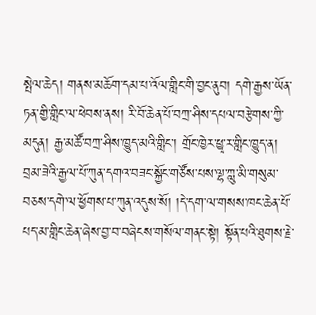སྤེལ་ཆེད། གནས་མཆོག་དམ་པ་འོལ་གླིང་གི་བྱང་ནུབ། དགེ་རྒྱས་ཡོན་ཏན་གྱི་གླིང་ལ་ཕེབས་ནས། རི་བོ་ཆེན་པོ་བཀྲ་ཤིས་དཔལ་བརྩེགས་ཀྱི་མདུན། རྒྱ་མཚོ་བཀྲ་ཤིས་ཁྱུད་མའི་གླིང་། གྲོང་ཁྱེར་ཕྱྭ་ར་གླིང་ཁྱུད་ན། བྲམ་ཟེའི་རྒྱལ་པོ་ཀུན་དགའ་བཟང་སྐྱོང་གཙོས་པས་ལྷ་ཀླུ་མི་གསུམ་བཅས་དགེ་ལ་ཕྱོགས་པ་ཀུན་འདུས་སོ། །དེ་དག་ལ་གསས་ཁང་ཆེན་པོ་པད་མ་གླིང་ཆེན་ཞེས་བྱ་བ་བཞེངས་གསོལ་གནང་སྟེ། སྟོན་པའི་ཐུགས་རྗེ་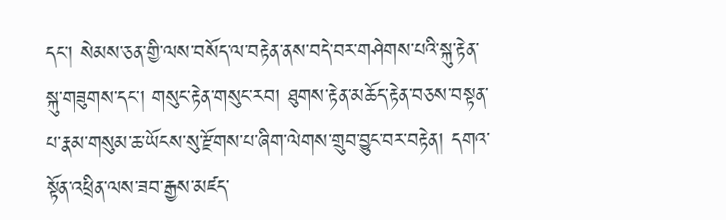དང་། སེམས་ཅན་གྱི་ལས་བསོད་ལ་བརྟེན་ནས་བདེ་བར་གཤེགས་པའི་སྐུ་རྟེན་སྐུ་གཟུགས་དང་། གསུང་རྟེན་གསུང་རབ། ཐུགས་རྟེན་མཆོད་རྟེན་བཅས་བསྟན་པ་རྣམ་གསུམ་ཆ་ཡོངས་སུ་རྫོགས་པ་ཞིག་ལེགས་གྲུབ་བྱུང་བར་བརྟེན། དགའ་སྟོན་འཕྲིན་ལས་ཟབ་རྒྱས་མཛད་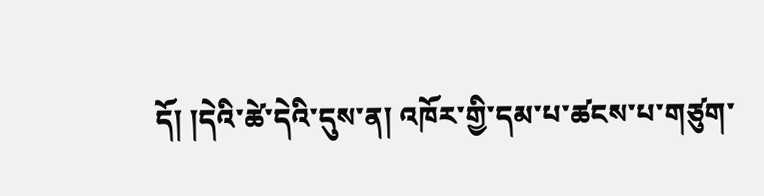དོ། །དེའི་ཚེ་དེའི་དུས་ན། འཁོར་གྱི་དམ་པ་ཚངས་པ་གཙུག་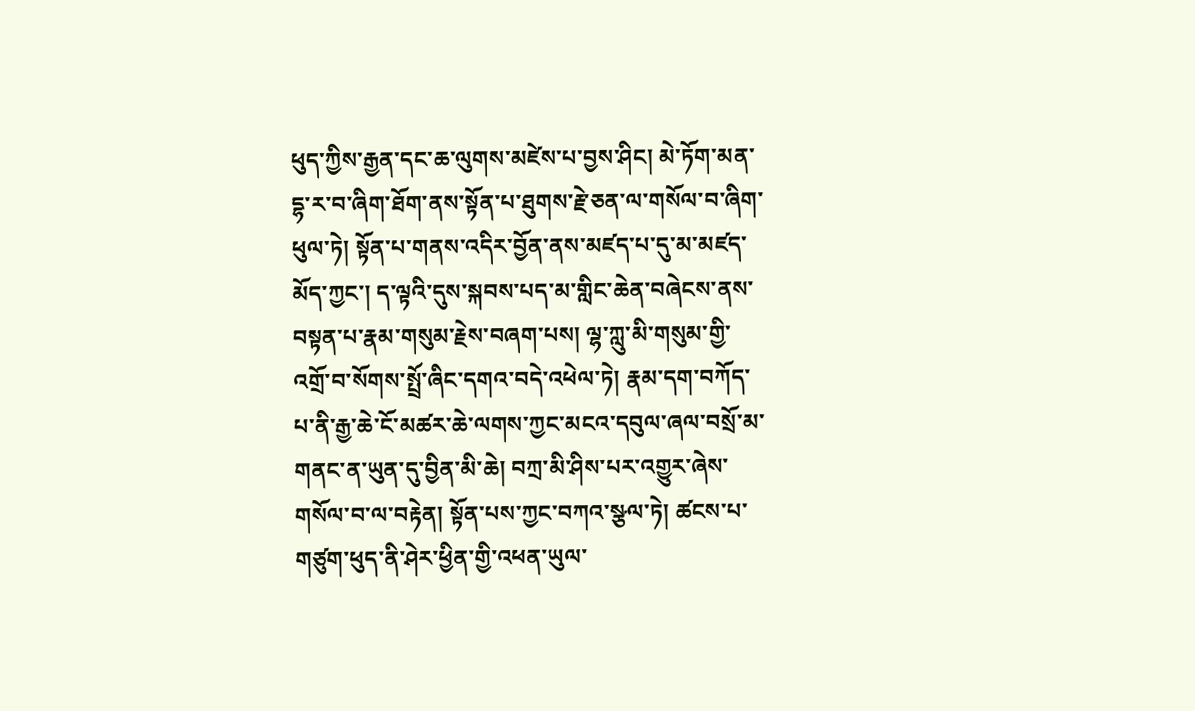ཕུད་ཀྱིས་རྒྱན་དང་ཆ་ལུགས་མཛེས་པ་བྱས་ཤིང། མེ་ཏོག་མན་དྷ་ར་བ་ཞིག་ཐོག་ནས་སྟོན་པ་ཐུགས་རྗེ་ཅན་ལ་གསོལ་བ་ཞིག་ཕུལ་ཏེ། སྟོན་པ་གནས་འདིར་བྱོན་ནས་མཛད་པ་དུ་མ་མཛད་མོད་ཀྱང་། ད་ལྟའི་དུས་སྐབས་པད་མ་གླིང་ཆེན་བཞེངས་ནས་བསྟན་པ་རྣམ་གསུམ་རྗེས་བཞག་པས། ལྷ་ཀླུ་མི་གསུམ་གྱི་འགྲོ་བ་སོགས་སྤྲོ་ཞིང་དགའ་བདེ་འཕེལ་ཏེ། རྣམ་དག་བཀོད་པ་ནི་རྒྱ་ཆེ་ངོ་མཚར་ཆེ་ལགས་ཀྱང་མངའ་དབུལ་ཞལ་བསྲོ་མ་གནང་ན་ཡུན་དུ་བྱིན་མི་ཆེ། བཀྲ་མི་ཤིས་པར་འགྱུར་ཞེས་གསོལ་བ་ལ་བརྟེན། སྟོན་པས་ཀྱང་བཀའ་སྩལ་ཏེ། ཚངས་པ་གཙུག་ཕུད་ནི་ཤེར་ཕྱིན་གྱི་འཕན་ཡུལ་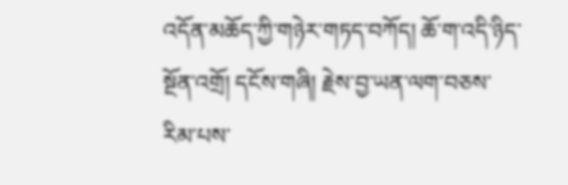འདོན་མཆོད་ཀྱི་གཉེར་གཏད་བཀོད། ཆོ་ག་འདི་ཉིད་སྔོན་འགྲོ། དངོས་གཞི། རྗེས་བྱ་ཡན་ལག་བཅས་རིམ་པས་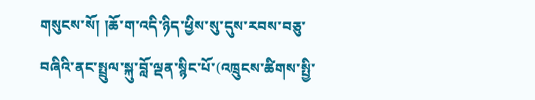གསུངས་སོ། །ཆོ་ག་འདི་ཉིད་ཕྱིས་སུ་དུས་རབས་བཅུ་བཞིའི་ནང་སྤྲུལ་སྐུ་བློ་ལྡན་སྙིང་པོ་(འཁྲུངས་ཚིགས་སྤྱི་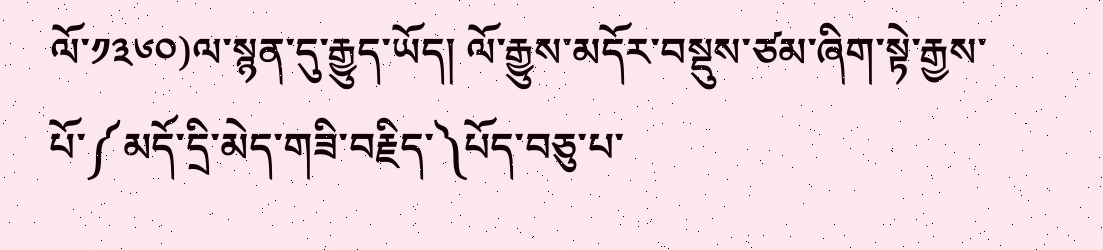ལོ་༡༣༦༠)ལ་སྙན་དུ་རྒྱུད་ཡོད། ལོ་རྒྱུས་མདོར་བསྡུས་ཙམ་ཞིག་སྟེ་རྒྱས་པོ་༼མདོ་དྲི་མེད་གཟི་བརྗིད་༽པོད་བཅུ་པ་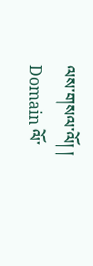ལས་གསལ་ལོ། །
Domain ལོ་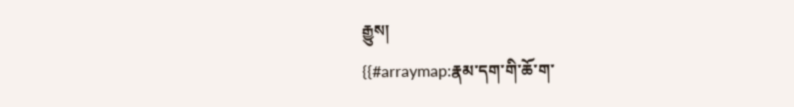རྒྱུས།
{{#arraymap:རྣམ་དག་གི་ཆོ་ག་